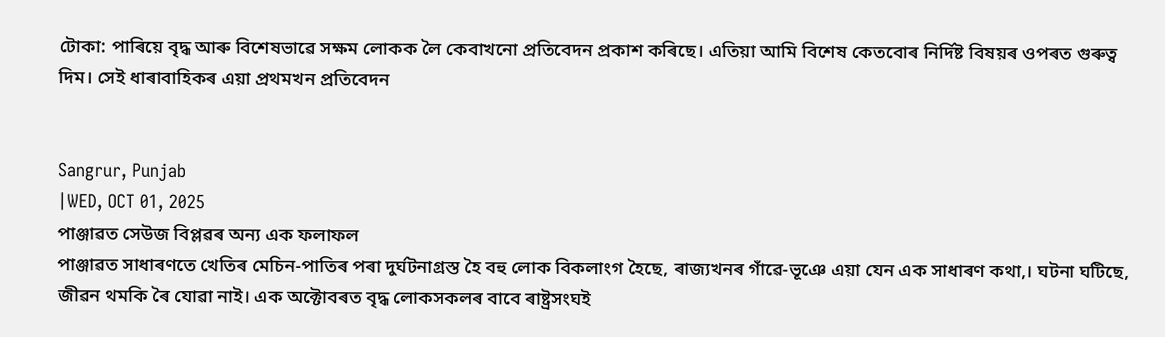টোকা: পাৰিয়ে বৃদ্ধ আৰু বিশেষভাৱে সক্ষম লোকক লৈ কেবাখনো প্ৰতিবেদন প্ৰকাশ কৰিছে। এতিয়া আমি বিশেষ কেতবোৰ নিৰ্দিষ্ট বিষয়ৰ ওপৰত গুৰুত্ব দিম। সেই ধাৰাবাহিকৰ এয়া প্ৰথমখন প্ৰতিবেদন


Sangrur, Punjab
|WED, OCT 01, 2025
পাঞ্জাৱত সেউজ বিপ্লৱৰ অন্য এক ফলাফল
পাঞ্জাৱত সাধাৰণতে খেতিৰ মেচিন-পাতিৰ পৰা দুৰ্ঘটনাগ্ৰস্ত হৈ বহু লোক বিকলাংগ হৈছে, ৰাজ্যখনৰ গাঁৱে-ভূঞে এয়া যেন এক সাধাৰণ কথা,। ঘটনা ঘটিছে, জীৱন থমকি ৰৈ যোৱা নাই। এক অক্টোবৰত বৃদ্ধ লোকসকলৰ বাবে ৰাষ্ট্ৰসংঘই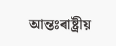আন্তঃৰাষ্ট্ৰীয়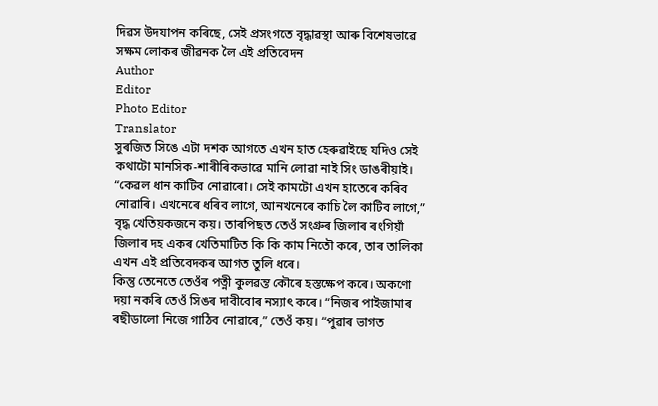দিৱস উদযাপন কৰিছে, সেই প্ৰসংগতে বৃদ্ধাৱস্থা আৰু বিশেষভাৱে সক্ষম লোকৰ জীৱনক লৈ এই প্ৰতিবেদন
Author
Editor
Photo Editor
Translator
সুৰজিত সিঙে এটা দশক আগতে এখন হাত হেৰুৱাইছে যদিও সেই কথাটো মানসিক-শাৰীৰিকভাৱে মানি লোৱা নাই সিং ডাঙৰীয়াই।
“কেৱল ধান কাটিব নোৱাৰো। সেই কামটো এখন হাতেৰে কৰিব নোৱাৰি। এখনেৰে ধৰিব লাগে, আনখনেৰে কাচি লৈ কাটিব লাগে,” বৃদ্ধ খেতিয়কজনে কয়। তাৰপিছত তেওঁ সংগ্ৰুৰ জিলাৰ ৰংগিয়াঁ জিলাৰ দহ একৰ খেতিমাটিত কি কি কাম নিতৌ কৰে, তাৰ তালিকা এখন এই প্ৰতিবেদকৰ আগত তুলি ধৰে।
কিন্তু তেনেতে তেওঁৰ পত্নী কুলৱন্ত কৌৰে হস্তক্ষেপ কৰে। অকণো দয়া নকৰি তেওঁ সিঙৰ দাবীবোৰ নস্যাৎ কৰে। “নিজৰ পাইজামাৰ ৰছীডালো নিজে গাঠিব নোৱাৰে,” তেওঁ কয়। “পুৱাৰ ভাগত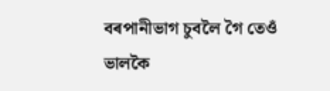বৰপানীভাগ চুবলৈ গৈ তেওঁ ভালকৈ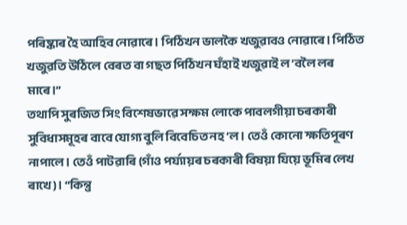পৰিষ্কাৰ হৈ আহিব নোৱাৰে। পিঠিখন ভালকৈ খজুৱাবও নোৱাৰে। পিঠিত খজুৱতি উঠিলে বেৰত বা গছত পিঠিখন ঘঁহাই খজুৱাই ল’বলৈ লৰ মাৰে।”
তথাপি সুৰজিত সিং বিশেষভাৱে সক্ষম লোকে পাবলগীয়া চৰকাৰী সুবিধাসমূহৰ বাবে যোগ্য বুলি বিবেচিত নহ’ল। তেওঁ কোনো ক্ষতিপূৰণ নাপালে। তেওঁ পাটৱাৰি (গাঁও পৰ্য্যায়ৰ চৰকাৰী বিষয়া যিয়ে ভূমিৰ লেখ ৰাখে)। “কিন্তু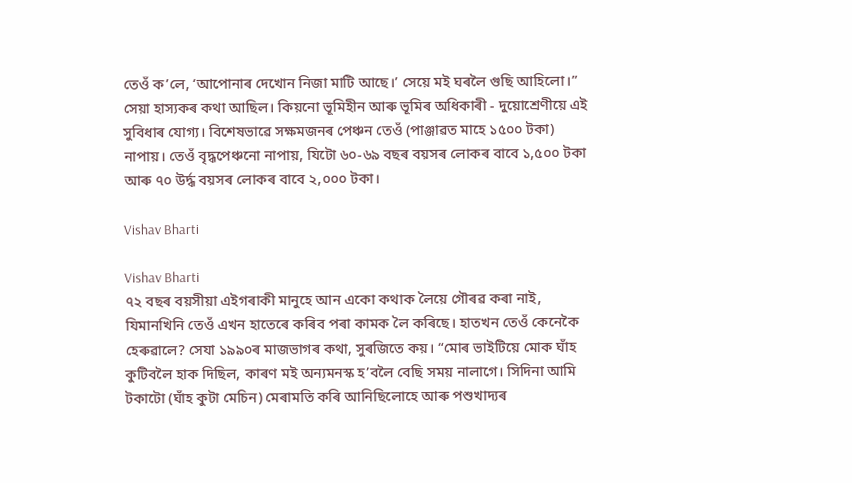তেওঁ ক’লে, ‘আপোনাৰ দেখোন নিজা মাটি আছে।’ সেয়ে মই ঘৰলৈ গুছি আহিলো।” সেয়া হাস্যকৰ কথা আছিল। কিয়নো ভূমিহীন আৰু ভূমিৰ অধিকাৰী - দুয়োশ্ৰেণীয়ে এই সুবিধাৰ যোগ্য। বিশেষভাৱে সক্ষমজনৰ পেঞ্চন তেওঁ (পাঞ্জাৱত মাহে ১৫০০ টকা) নাপায়। তেওঁ বৃদ্ধপেঞ্চনো নাপায়, যিটো ৬০-৬৯ বছৰ বয়সৰ লোকৰ বাবে ১,৫০০ টকা আৰু ৭০ উৰ্দ্ধ বয়সৰ লোকৰ বাবে ২,০০০ টকা।

Vishav Bharti

Vishav Bharti
৭২ বছৰ বয়সীয়া এইগৰাকী মানুহে আন একো কথাক লৈয়ে গৌৰৱ কৰা নাই, যিমানখিনি তেওঁ এখন হাতেৰে কৰিব পৰা কামক লৈ কৰিছে। হাতখন তেওঁ কেনেকৈ হেৰুৱালে? সেযা ১৯৯০ৰ মাজভাগৰ কথা, সুৰজিতে কয়। “মোৰ ভাইটিয়ে মোক ঘাঁহ কুটিবলৈ হাক দিছিল, কাৰণ মই অন্যমনস্ক হ’বলৈ বেছি সময় নালাগে। সিদিনা আমি টকাটো (ঘাঁহ কুটা মেচিন) মেৰামতি কৰি আনিছিলোহে আৰু পশুখাদ্যৰ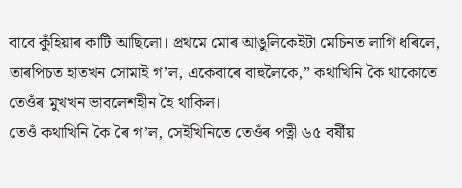বাবে কুঁহিয়াৰ কাটি আছিলো। প্ৰথমে মোৰ আঙুলিকেইটা মেচিনত লাগি ধৰিলে, তাৰপিচত হাতখন সোমাই গ’ল, একেবাৰে বাহুলৈকে,” কথাখিনি কৈ থাকোতে তেওঁৰ মুখখন ভাবলেশহীন হৈ থাকিল।
তেওঁ কথাখিনি কৈ ৰৈ গ’ল, সেইখিনিতে তেওঁৰ পত্নী ৬৫ বৰ্ষীয়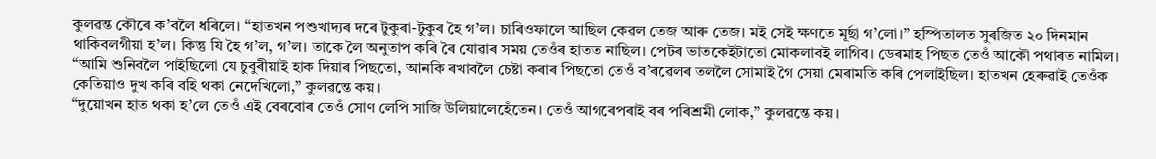কুলৱন্ত কৌৰে ক’বলৈ ধৰিলে। “হাতখন পশুখাদ্যৰ দৰে টুকুৰা-টুকুৰ হৈ গ’ল। চাৰিওফালে আছিল কেৱল তেজ আৰু তেজ। মই সেই ক্ষণতে মূৰ্ছা গ’লো।” হস্পিতালত সুৰজিত ২০ দিনমান থাকিবলগীয়া হ’ল। কিন্তু যি হৈ গ’ল, গ’ল। তাকে লৈ অনুতাপ কৰি ৰৈ যোৱাৰ সময় তেওঁৰ হাতত নাছিল। পেটৰ ভাতকেইটাতো মোকলাবই লাগিব। ডেৰমাহ পিছত তেওঁ আকৌ পথাৰত নামিল। “আমি শুনিবলৈ পাইছিলো যে চুবুৰীয়াই হাক দিয়াৰ পিছতো, আনকি ৰখাবলৈ চেষ্টা কৰাৰ পিছতো তেওঁ ব’ৰৱেলৰ তললৈ সোমাই গৈ সেয়া মেৰামতি কৰি পেলাইছিল। হাতখন হেৰুৱাই তেওঁক কেতিয়াও দুখ কৰি বহি থকা নেদেখিলো,” কুলৱন্তে কয়।
“দুয়োখন হাত থকা হ’লে তেওঁ এই বেৰবোৰ তেওঁ সোণ লেপি সাজি উলিয়ালেহেঁতেন। তেওঁ আগৰেপৰাই বৰ পৰিশ্ৰমী লোক,” কুলৱন্তে কয়।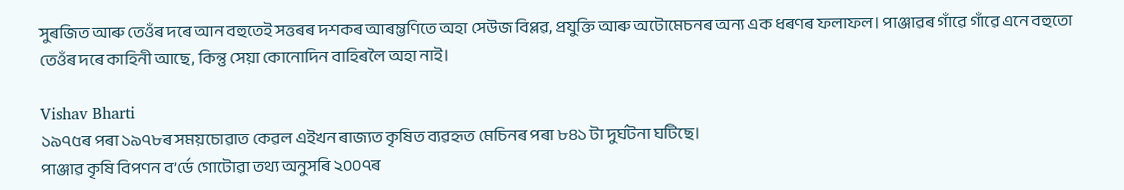সুৰজিত আৰু তেওঁৰ দৰে আন বহুতেই সত্তৰৰ দশকৰ আৰম্ভণিতে অহা সেউজ বিপ্লৱ, প্ৰযুক্তি আৰু অটোমেচনৰ অন্য এক ধৰণৰ ফলাফল। পাঞ্জাৱৰ গাঁৱে গাঁৱে এনে বহুতো তেওঁৰ দৰে কাহিনী আছে, কিন্তু সেয়া কোনোদিন বাহিৰলৈ অহা নাই।

Vishav Bharti
১৯৭৫ৰ পৰা ১৯৭৮ৰ সময়চোৱাত কেৱল এইখন ৰাজ্যত কৃষিত ব্যৱহৃত মেচিনৰ পৰা ৮৪১ টা দুৰ্ঘটনা ঘটিছে।
পাঞ্জাৱ কৃষি বিপণন ব’ৰ্ডে গোটোৱা তথ্য অনুসৰি ২০০৭ৰ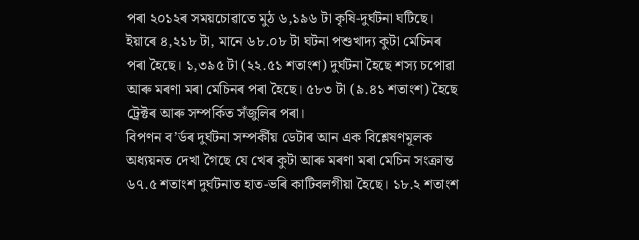পৰা ২০১২ৰ সময়চোৱাতে মুঠ ৬,১৯৬ টা কৃষি-দুৰ্ঘটনা ঘটিছে। ইয়াৰে ৪,২১৮ টা, মানে ৬৮.০৮ টা ঘটনা পশুখাদ্য কুটা মেচিনৰ পৰা হৈছে। ১,৩৯৫ টা (২২.৫১ শতাংশ) দুৰ্ঘটনা হৈছে শস্য চপোৱা আৰু মৰণা মৰা মেচিনৰ পৰা হৈছে। ৫৮৩ টা (৯.৪১ শতাংশ) হৈছে ট্ৰেক্টৰ আৰু সম্পৰ্কিত সঁজুলিৰ পৰা।
বিপণন ব’ৰ্ডৰ দুৰ্ঘটনা সম্পৰ্কীয় ডেটাৰ আন এক বিশ্লেষণমূলক অধ্যয়নত দেখা গৈছে যে খেৰ কুটা আৰু মৰণা মৰা মেচিন সংক্ৰান্ত ৬৭.৫ শতাংশ দুৰ্ঘটনাত হাত-ভৰি কাটিবলগীয়া হৈছে। ১৮.২ শতাংশ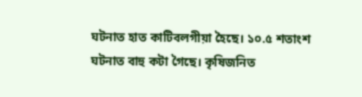ঘটনাত হাত কাটিবলগীয়া হৈছে। ১০.৫ শতাংশ ঘটনাত বাহু কটা গৈছে। কৃষিজনিত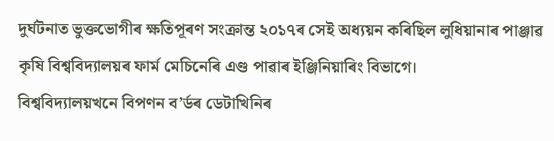দুৰ্ঘটনাত ভুক্তভোগীৰ ক্ষতিপূৰণ সংক্ৰান্ত ২০১৭ৰ সেই অধ্যয়ন কৰিছিল লুধিয়ানাৰ পাঞ্জাৱ কৃষি বিশ্ববিদ্যালয়ৰ ফাৰ্ম মেচিনেৰি এণ্ড পাৱাৰ ইঞ্জিনিয়াৰিং বিভাগে।
বিশ্ববিদ্যালয়খনে বিপণন ব’ৰ্ডৰ ডেটাখিনিৰ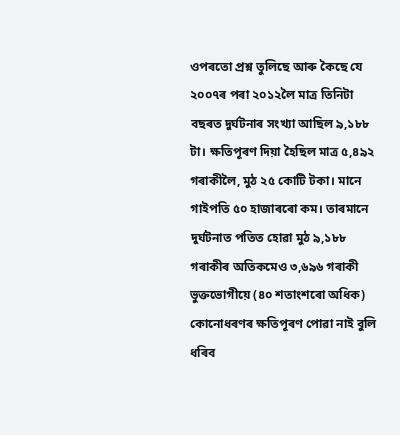ওপৰতো প্ৰশ্ন তুলিছে আৰু কৈছে যে ২০০৭ৰ পৰা ২০১২লৈ মাত্ৰ তিনিটা বছৰত দুৰ্ঘটনাৰ সংখ্যা আছিল ৯,১৮৮ টা। ক্ষতিপূৰণ দিয়া হৈছিল মাত্ৰ ৫,৪৯২ গৰাকীলৈ, মুঠ ২৫ কোটি টকা। মানে গাইপতি ৫০ হাজাৰৰো কম। তাৰমানে দুৰ্ঘটনাত পতিত হোৱা মুঠ ৯,১৮৮ গৰাকীৰ অতিকমেও ৩,৬৯৬ গৰাকী ভুক্তভোগীয়ে (৪০ শতাংশৰো অধিক) কোনোধৰণৰ ক্ষতিপূৰণ পোৱা নাই বুলি ধৰিব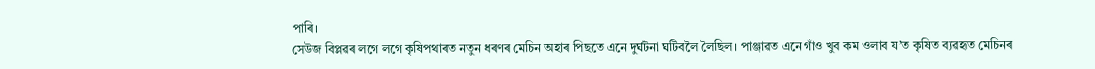পাৰি।
সেউজ বিপ্লৱৰ লগে লগে কৃষিপথাৰত নতুন ধৰণৰ মেচিন অহাৰ পিছতে এনে দুৰ্ঘটনা ঘটিবলৈ লৈছিল। পাঞ্জাৱত এনে গাঁও খুব কম ওলাব য’ত কৃষিত ব্যৱহৃত মেচিনৰ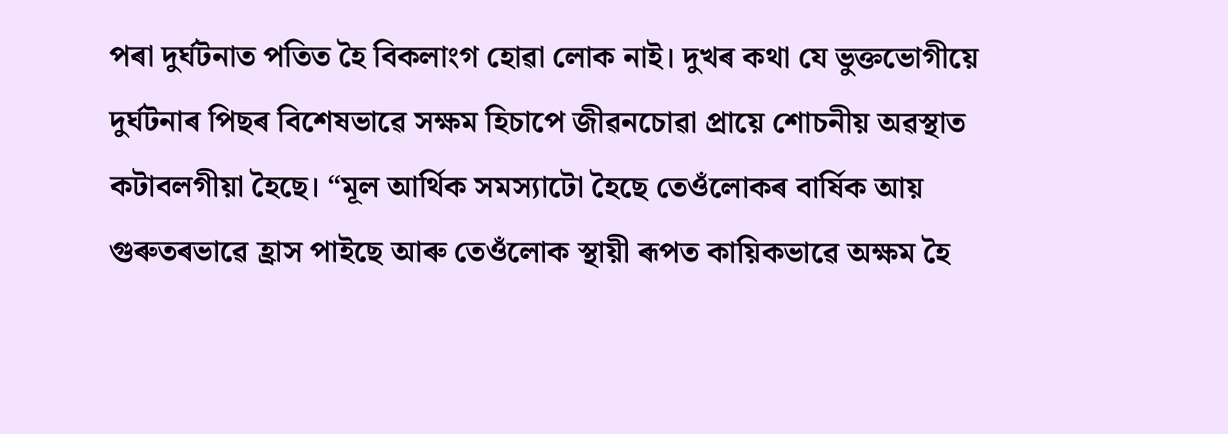পৰা দুৰ্ঘটনাত পতিত হৈ বিকলাংগ হোৱা লোক নাই। দুখৰ কথা যে ভুক্তভোগীয়ে দুৰ্ঘটনাৰ পিছৰ বিশেষভাৱে সক্ষম হিচাপে জীৱনচোৱা প্ৰায়ে শোচনীয় অৱস্থাত কটাবলগীয়া হৈছে। “মূল আৰ্থিক সমস্যাটো হৈছে তেওঁলোকৰ বাৰ্ষিক আয় গুৰুতৰভাৱে হ্ৰাস পাইছে আৰু তেওঁলোক স্থায়ী ৰূপত কায়িকভাৱে অক্ষম হৈ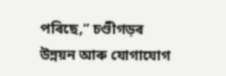পৰিছে,” চণ্ডীগড়ৰ উন্নয়ন আৰু যোগাযোগ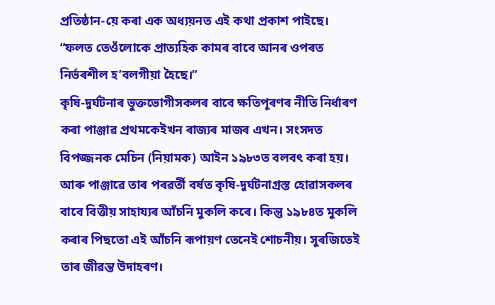প্ৰতিষ্ঠান-য়ে কৰা এক অধ্যয়নত এই কথা প্ৰকাশ পাইছে। “ফলত তেওঁলোকে প্ৰাত্যহিক কামৰ বাবে আনৰ ওপৰত নিৰ্ভৰশীল হ’বলগীয়া হৈছে।”
কৃষি-দুৰ্ঘটনাৰ ভুক্তভোগীসকলৰ বাবে ক্ষতিপূৰণৰ নীতি নিৰ্ধাৰণ কৰা পাঞ্জাৱ প্ৰথমকেইখন ৰাজ্যৰ মাজৰ এখন। সংসদত বিপজ্জনক মেচিন (নিয়ামক) আইন ১৯৮৩ত বলবৎ কৰা হয়। আৰু পাঞ্জাৱে তাৰ পৰৱৰ্তী বৰ্ষত কৃষি-দুৰ্ঘটনাগ্ৰস্ত হোৱাসকলৰ বাবে বিত্তীয় সাহায্যৰ আঁচনি মুকলি কৰে। কিন্তু ১৯৮৪ত মুকলি কৰাৰ পিছতো এই আঁচনি ৰূপায়ণ তেনেই শোচনীয়। সুৰজিতেই তাৰ জীৱন্ত উদাহৰণ।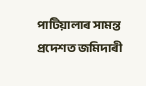পাটিয়ালাৰ সামন্ত প্ৰদেশত জমিদাৰী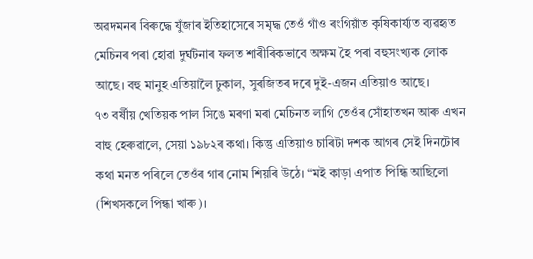অৱদমনৰ বিৰুদ্ধে যুঁজাৰ ইতিহাসেৰে সমৃদ্ধ তেওঁ গাঁও ৰংগিয়াঁত কৃষিকাৰ্য্যত ব্যৱহৃত মেচিনৰ পৰা হোৱা দুৰ্ঘটনাৰ ফলত শাৰীৰিকভাবে অক্ষম হৈ পৰা বহুসংখ্যক লোক আছে। বহু মানুহ এতিয়ালৈ ঢুকাল, সুৰজিতৰ দৰে দুই-এজন এতিয়াও আছে।
৭৩ বৰ্ষীয় খেতিয়ক পাল সিঙে মৰণা মৰা মেচিনত লাগি তেওঁৰ সোঁহাতখন আৰু এখন বাহু হেৰুৱালে, সেয়া ১৯৮২ৰ কথা। কিন্তু এতিয়াও চাৰিটা দশক আগৰ সেই দিনটোৰ কথা মনত পৰিলে তেওঁৰ গাৰ নোম শিয়ৰি উঠে। “মই কাড়া এপাত পিন্ধি আছিলো (শিখসকলে পিন্ধা খাৰু)।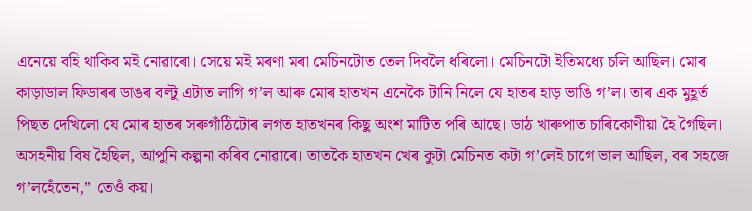এনেয়ে বহি থাকিব মই নোৱাৰো। সেয়ে মই মৰণা মৰা মেচিনটোত তেল দিবলৈ ধৰিলো। মেচিনটো ইতিমধ্যে চলি আছিল। মোৰ কাড়াডাল ফিডাৰৰ ডাঙৰ বল্টু এটাত লাগি গ’ল আৰু মোৰ হাতখন এনেকৈ টানি নিলে যে হাতৰ হাড় ভাঙি গ’ল। তাৰ এক মুহূৰ্ত পিছত দেখিলো যে মোৰ হাতৰ সৰুগাঁঠিটোৰ লগত হাতখনৰ কিছু অংশ মাটিত পৰি আছে। ডাঠ খাৰুপাত চাৰিকোণীয়া হৈ গৈছিল। অসহনীয় বিষ হৈছিল, আপুনি কল্পনা কৰিব নোৱাৰে। তাতকৈ হাতখন খেৰ কুটা মেচিনত কটা গ’লেই চাগে ভাল আছিল, বৰ সহজে গ’লহেঁতেন,” তেওঁ কয়।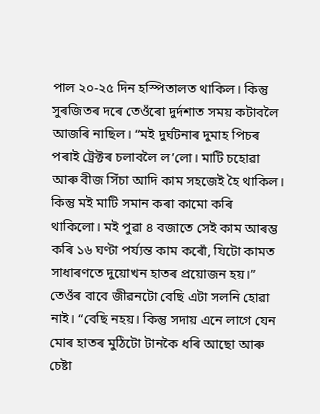পাল ২০-২৫ দিন হস্পিতালত থাকিল। কিন্তু সুৰজিতৰ দৰে তেওঁৰো দুৰ্দশাত সময় কটাবলৈ আজৰি নাছিল। “মই দুৰ্ঘটনাৰ দুমাহ পিচৰ পৰাই ট্ৰেক্টৰ চলাবলৈ ল’লো। মাটি চহোৱা আৰু বীজ সিঁচা আদি কাম সহজেই হৈ থাকিল। কিন্তু মই মাটি সমান কৰা কামো কৰি থাকিলো। মই পুৱা ৪ বজাতে সেই কাম আৰম্ভ কৰি ১৬ ঘণ্টা পৰ্য্যন্ত কাম কৰোঁ, যিটো কামত সাধাৰণতে দুয়োখন হাতৰ প্ৰয়োজন হয়।”
তেওঁৰ বাবে জীৱনটো বেছি এটা সলনি হোৱা নাই। “বেছি নহয়। কিন্তু সদায় এনে লাগে যেন মোৰ হাতৰ মুঠিটো টানকৈ ধৰি আছো আৰু চেষ্টা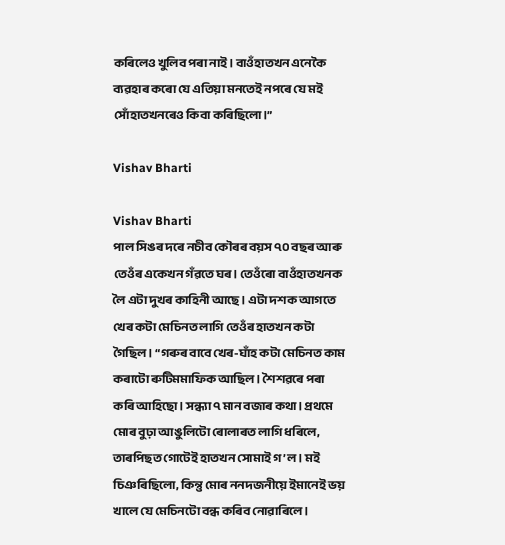কৰিলেও খুলিব পৰা নাই। বাওঁহাতখন এনেকৈ ব্যৱহাৰ কৰো যে এতিয়া মনতেই নপৰে যে মই সোঁহাতখনৰেও কিবা কৰিছিলো।”

Vishav Bharti

Vishav Bharti
পাল সিঙৰ দৰে নচীব কৌৰৰ বয়স ৭০ বছৰ আৰু তেওঁৰ একেখন গঁৱতে ঘৰ। তেওঁৰো বাওঁহাতখনক লৈ এটা দুখৰ কাহিনী আছে। এটা দশক আগতে খেৰ কটা মেচিনত লাগি তেওঁৰ হাতখন কটা গৈছিল। “গৰুৰ বাবে খেৰ-ঘাঁহ কটা মেচিনত কাম কৰাটো ৰুটিমমাফিক আছিল। শৈশৱৰে পৰা কৰি আহিছো। সন্ধ্যা ৭ মান বজাৰ কথা। প্ৰথমে মোৰ বুঢ়া আঙুলিটো ৰোলাৰত লাগি ধৰিলে, তাৰপিছত গোটেই হাতখন সোমাই গ’ল। মই চিঞৰিছিলো, কিন্তু মোৰ ননদজনীয়ে ইমানেই ভয় খালে যে মেচিনটো বন্ধ কৰিব নোৱাৰিলে।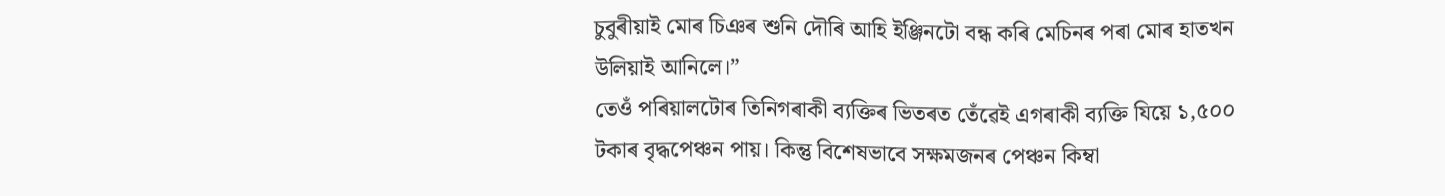চুবুৰীয়াই মোৰ চিঞৰ শুনি দৌৰি আহি ইঞ্জিনটো বন্ধ কৰি মেচিনৰ পৰা মোৰ হাতখন উলিয়াই আনিলে।”
তেওঁ পৰিয়ালটোৰ তিনিগৰাকী ব্যক্তিৰ ভিতৰত তেঁৱেই এগৰাকী ব্যক্তি যিয়ে ১,৫০০ টকাৰ বৃদ্ধপেঞ্চন পায়। কিন্তু বিশেষভাবে সক্ষমজনৰ পেঞ্চন কিম্বা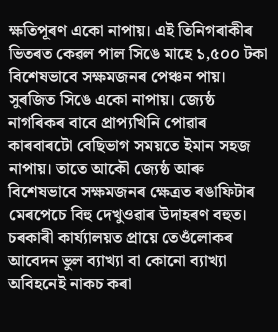ক্ষতিপূৰণ একো নাপায়। এই তিনিগৰাকীৰ ভিতৰত কেৱল পাল সিঙে মাহে ১,৫০০ টকা বিশেষভাবে সক্ষমজনৰ পেঞ্চন পায়। সুৰজিত সিঙে একো নাপায়। জ্যেষ্ঠ নাগৰিকৰ বাবে প্ৰাপ্যখিনি পোৱাৰ কাৰবাৰটো বেছিভাগ সময়তে ইমান সহজ নাপায়। তাতে আকৌ জ্যেষ্ঠ আৰু বিশেষভাবে সক্ষমজনৰ ক্ষেত্রত ৰঙাফিটাৰ মেৰপেচে বিহু দেখুওৱাৰ উদাহৰণ বহুত। চৰকাৰী কাৰ্য্যালয়ত প্ৰায়ে তেওঁলোকৰ আবেদন ভুল ব্যাখ্যা বা কোনো ব্যাখ্যা অবিহনেই নাকচ কৰা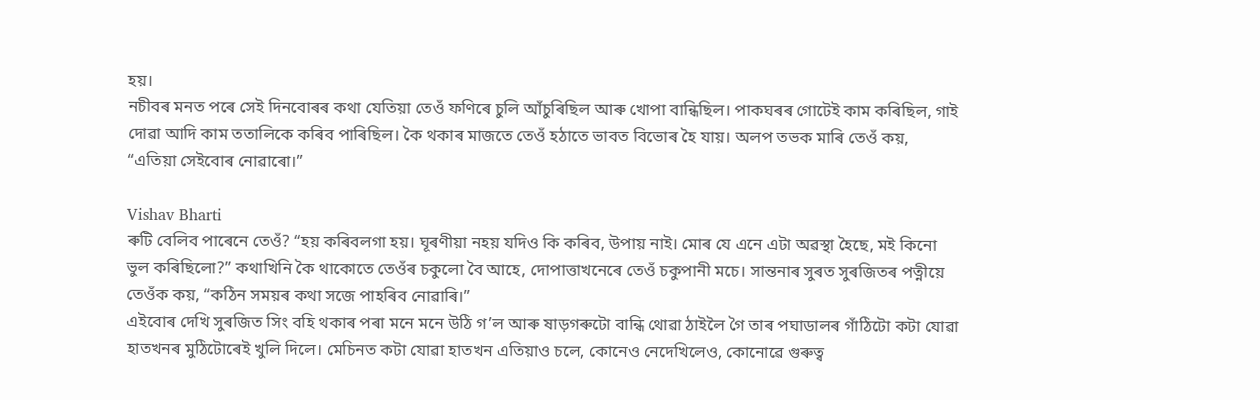হয়।
নচীবৰ মনত পৰে সেই দিনবোৰৰ কথা যেতিয়া তেওঁ ফণিৰে চুলি আঁচুৰিছিল আৰু খোপা বান্ধিছিল। পাকঘৰৰ গোটেই কাম কৰিছিল, গাই দোৱা আদি কাম ততালিকে কৰিব পাৰিছিল। কৈ থকাৰ মাজতে তেওঁ হঠাতে ভাবত বিভোৰ হৈ যায়। অলপ তভক মাৰি তেওঁ কয়, “এতিয়া সেইবোৰ নোৱাৰো।”

Vishav Bharti
ৰুটি বেলিব পাৰেনে তেওঁ? “হয় কৰিবলগা হয়। ঘূৰণীয়া নহয় যদিও কি কৰিব, উপায় নাই। মোৰ যে এনে এটা অৱস্থা হৈছে, মই কিনো ভুল কৰিছিলো?” কথাখিনি কৈ থাকোতে তেওঁৰ চকুলো বৈ আহে, দোপাত্তাখনেৰে তেওঁ চকুপানী মচে। সান্তনাৰ সুৰত সুৰজিতৰ পত্নীয়ে তেওঁক কয়, “কঠিন সময়ৰ কথা সজে পাহৰিব নোৱাৰি।”
এইবোৰ দেখি সুৰজিত সিং বহি থকাৰ পৰা মনে মনে উঠি গ’ল আৰু ষাড়গৰুটো বান্ধি থোৱা ঠাইলৈ গৈ তাৰ পঘাডালৰ গাঁঠিটো কটা যোৱা হাতখনৰ মুঠিটোৰেই খুলি দিলে। মেচিনত কটা যোৱা হাতখন এতিয়াও চলে, কোনেও নেদেখিলেও, কোনোৱে গুৰুত্ব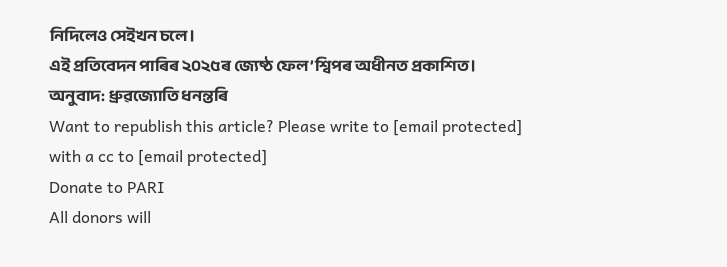নিদিলেও সেইখন চলে।
এই প্ৰতিবেদন পাৰিৰ ২০২৫ৰ জ্যেষ্ঠ ফেল’শ্বিপৰ অধীনত প্ৰকাশিত।
অনুবাদ: ধ্ৰুৱজ্যোতি ধনন্তৰি
Want to republish this article? Please write to [email protected] with a cc to [email protected]
Donate to PARI
All donors will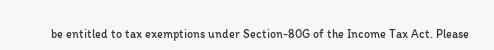be entitled to tax exemptions under Section-80G of the Income Tax Act. Please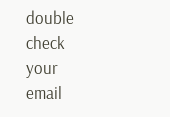double check your email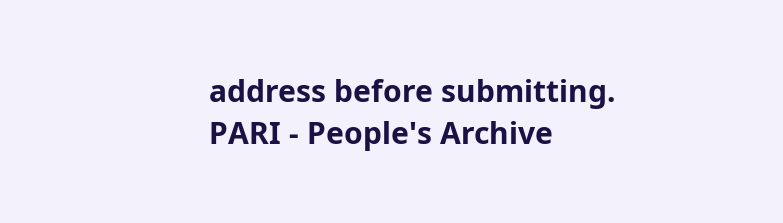address before submitting.
PARI - People's Archive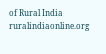of Rural India
ruralindiaonline.org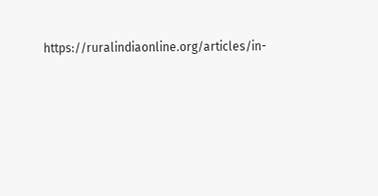https://ruralindiaonline.org/articles/in-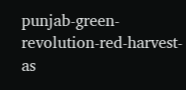punjab-green-revolution-red-harvest-as